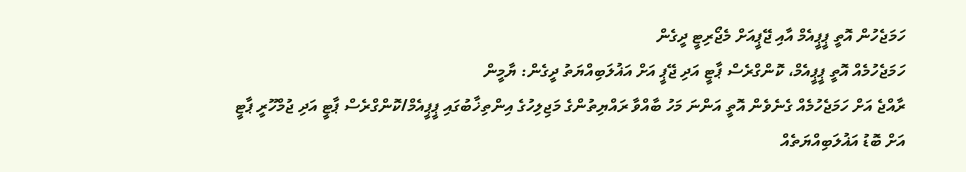ހަމަޖެހުން އޮތީ ޕީޕީއެމް އާއި ޖޭޕީއަށް މެޖޯރިޓީ ދީގެން
ހަމަޖެހުމެއް އޮތީ ޕީޕީއެމް، ކޮންގްރެސް ޕާޓީ އަދި ޖޭޕީ އަށް އަޣުލަބިއްޔަތު ދީގެން: ޔާމީން
ރާއްޖެ އަށް ހަމަޖެހުމެއް ގެނެވެން އޮތީ އަންނަ މަހު ބާއްވާ ރައްޔިތުންގެ މަޖިލިހުގެ އިންތިޚާބުގައި ޕީޕީއެމް/ކޮންގްރެސް ޕާޓީ އަދި ޖުމްހޫރީ ޕާޓީ އަށް ބޮޑު އަޣުލަބިއްޔަތެއް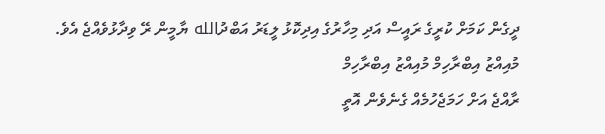ދީގެން ކަމަށް ކުރީގެ ރައީސް އަދި މިހާރުގެ އިދިކޮޅު ލީޑަރު އަބްދުالله ޔާމީން ރޭ ވިދާޅުވެއްޖެ އެވެ.
މުއިއްޒު އިބްރާހިމް މުއިއްޒު އިބްރާހިމް
ރާއްޖެ އަށް ހަމަޖެހުމެއް ގެނެވެން އޮތީ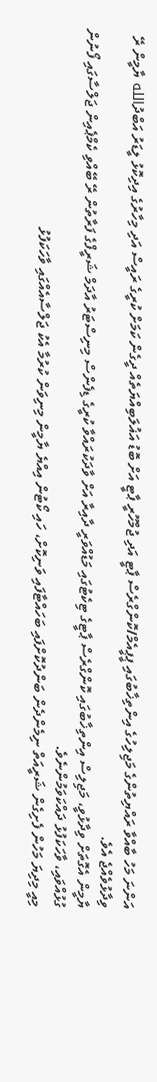އަންނަ މަހު ބާއްވާ ރައްޔިތުންގެ މަޖިލިހުގެ އިންތިޚާބުގައި ޕީޕީއެމް/ކޮންގްރެސް ޕާޓީ އަދި ޖުމްހޫރީ ޕާޓީ އަށް ބޮޑު އަޣުލަބިއްޔަތެއް ދީގެން ކަމަށް ކުރީގެ ރައީސް އަދި މިހާރުގެ އިދިކޮޅު ލީޑަރު އަބްދުالله ޔާމީން ރޭ ވިދާޅުވެއްޖެ އެވެ.
ޔާމީން އެގޮތަށް ވިދާޅުވީ، މަޖިލިސް އިންތިޚާބުގައި ކޮންގްރެސް ޕާޓީގެ ޓިކެޓުގައި މަޑުއްވަރީ ދާއިރާ އަށް ވާދަކުރައްވާ ކުރީގެ ޑިފެންސް މިނިސްޓަރު އާދަމް ޝަރީފްގެ ފަރާތުން ރޭ ބޭއްވި ކެމްޕެއިން ޖަލްސާގައި ފޯނުން ގުޅުއްވައި، ވާހަކަފުޅު ދައްކަވަމުންނެވެ.
މިއީ މިދިޔަ މަހުން ފެށިގެން ޝަރީއަތް ނިމެންދެން ބަންދުކޮށްފައި ބަހައްޓާފައި ވަނިކޮށް، ހައި ކޯޓުން އިއްޔެ ޔާމީން މިނިވަން ކުރުމާ އެކު ޖަލްސާއެއްގައި ވާހަކަފުޅު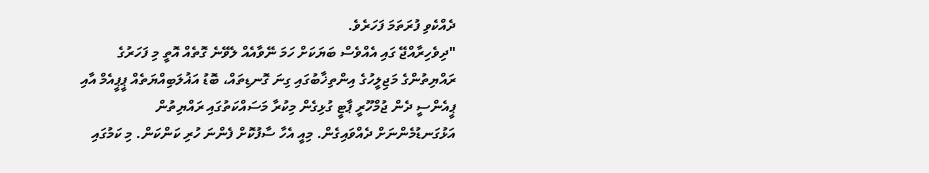ދެއްކެވި ފުރަތަމަ ފަހަރެވެ.
"ދިވެހިރާއްޖޭ ގައި އެއްވެސް ބަޔަކަށް ހަމަ ނޭވާއެއް ލެވޭނެ ގޮތެއް އޮތީ މި ފަހަރުގެ ރައްޔިތުންގެ މަޖިލީހުގެ އިންތިޚާބުގައި ގިނަ ގޮނޑިތައް، ބޮޑު އަޣުލަބިއްޔަތެއް ޕީޕީއެމް އާއި ޕީއެންސީ ދެން ޖުމްހޫރީ ޕާޓީ ގުޅިގެން މިކުރާ މަސައްކަތުގައި ރައްޔިތުން އަޅުގަނޑުމެންނަށް ދެއްވައިގެން. މިއީ އެހާ ސާފުކޮށް ފެންނަ ހުރި ކަންކަން. މި ކަމުގައި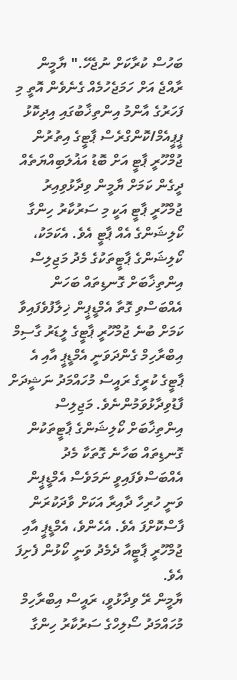ބަހުސް ކުރާކަށް ނުޖެހޭ." ޔާމީން
ރާއްޖެ އަށް ހަމަޖެހުމެއް ގެނެވެން އޮތީ މި ފަހަރުގެ އާންމު އިންތިޚާބުގައި އިދިކޮޅު ޕީޕީއެމް/ކޮންގްރެސް ޕާޓީގެ އިތުރުން ޖުމްހޫރީ ޕާޓީ އަށް ބޮޑު އަޣުލަބިއްޔަތެއް ދީގެން ކަމަށް ޔާމީން ވިދާޅުވިއިރު ޖުމްހޫރީ ޕާޓީ އަކީ މި ސަރުކާރު ހިންގާ ކޯލިޝަންގެ އެއް ޕާޓީ އެވެ. އެކަމަކު، ކޯލިޝަންގެ ޕާޓީތަކުގެ މެދު މަޖިލިސް އިންތިޚާބަށް ގޮނޑިތައް ބަހަން އެއްބަސްވި ގޮތާ އެމްޑީޕީން ޚިލާފުވެފައިވާ ކަމަށް ބުނެ ޖުމްހޫރީ ޕާޓީގެ ލީޑަރު ގާސިމް އިބްރާހިމް ގެންދަވަނީ އެމްޑީޕީ އާއި އެ ޕާޓީގެ ކުރީގެ ރައީސް މުހައްމަދު ނަޝީދަށް ފާޑުވިދާޅުވަމުންނެވެ. މަޖިލިސް އިންތިޚާބަށް ކޯލިޝަންގެ ޕާޓީތަކުން ގޮނޑިތައް ބަހާނެ ގޮތަކާ މެދު އެއްބަސްވެފައިވީ ނަމަވެސް އެމްޑީޕީން ވަނީ ހުރިހާ ދާއިރާ އަކަށް ވާދަކުރަން ފާސްކޮށްފަ އެވެ. އެހެންވެ، އެމްޑީޕީ އާއި ޖުމްހޫރީ ޕާޓީއާ ދެމެދު ވަނީ ކޯޅުން ފެށިފަ އެވެ.
ޔާމީން ރޭ ވިދާޅުވީ، ރައީސް އިބްރާހިމް މުހައްމަދު ސޯލިހްގެ ސަރުކާރު ހިންގާ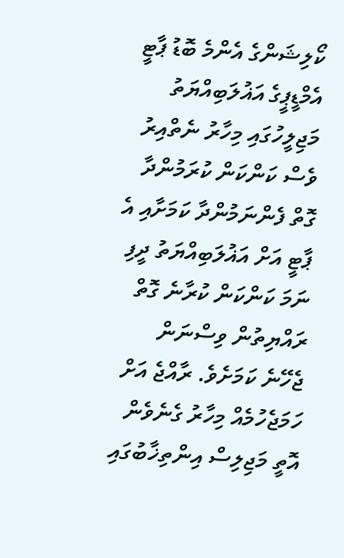ކޯލިޝަންގެ އެންމެ ބޮޑު ޕާޓީ އެމްޑީޕީގެ އަޣުލަބިއްޔަތު މަޖިލީހުގައި މިހާރު ނެތްއިރު ވެސް ކަންކަން ކުރަމުންދާ ގޮތް ފެންނަމުންދާ ކަމަށާއި އެ ޕާޓީ އަށް އަޣުލަބިއްޔަތު ދީފި ނަމަ ކަންކަން ކުރާނެ ގޮތް ރައްޔިތުން ވިސްނަން ޖެހޭނެ ކަމަށެވެ. ރާއްޖެ އަށް ހަމަޖެހުމެއް މިހާރު ގެނެވެން އޮތީ މަޖިލިސް އިންތިޚާބުގައި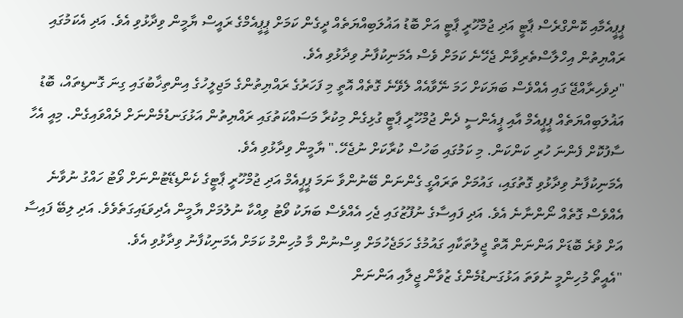ޕީޕީއެމާއި ކޮންގްރެސް ޕާޓީ އަދި ޖުމްހޫރީ ޕާޓީ އަށް ބޮޑު އަޣުލަބިއްޔަތެއް ދީގެން ކަމަށް ޕީޕީއެމްގެ ރައީސް ޔާމީން ވިދާޅުވި އެވެ. އަދި އެކަމުގައި ރައްޔިތުން އިހްލާސްތެރިވާން ޖެހޭނެ ކަމަށް ވެސް އެމަނިކުފާނު ވިދާޅުވި އެވެ.
"ދިވެހިރާއްޖޭ ގައި އެއްވެސް ބަޔަކަށް ހަމަ ނޭވާއެއް ލެވޭނެ ގޮތެއް އޮތީ މި ފަހަރުގެ ރައްޔިތުންގެ މަޖިލީހުގެ އިންތިޚާބުގައި ގިނަ ގޮނޑިތައް، ބޮޑު އަޣުލަބިއްޔަތެއް ޕީޕީއެމް އާއި ޕީއެންސީ ދެން ޖުމްހޫރީ ޕާޓީ ގުޅިގެން މިކުރާ މަސައްކަތުގައި ރައްޔިތުން އަޅުގަނޑުމެންނަށް ދެއްވައިގެން. މިއީ އެހާ ސާފުކޮށް ފެންނަ ހުރި ކަންކަން. މި ކަމުގައި ބަހުސް ކުރާކަށް ނުޖެހޭ." ޔާމީން ވިދާޅުވި އެވެ.
އެމަނިކުފާނު ވިދާޅުވި ގޮތުގައި، ގައުމަށް ތަރައްގީ ގެންނަން ބޭނުންވާ ނަމަ ޕީޕީއެމް އަދި ޖުމްހޫރީ ޕާޓީގެ ކެންޑިޑޭޓުންނަށް ވޯޓު ހައްގު ނުވާނެ އެއްވެސް ގޮތެއް ނޯންނާނެ އެވެ. އަދި ފައިސާގެ ނުފޫޒުގައި ޖެހި އެއްވެސް ބަޔަކު ވޯޓު ވިއްކާ ނުލުމަށް ޔާމީން އެދިވަޑައިގަތެވެވެ. އަދި ލިބޭ ފައިސާ އަށް ވުރެ ބޮޑަށް އަންނަން އޮތް ޖީލުތަކާއި ގައުމުގެ ހަމަޖެހުމަށް ވިސްނުން މާ މުހިންމު ކަމަށް އެމަނިކުފާނު ވިދާޅުވި އެވެ.
"އެއީތޯ މުހިންމީ ނުވަތަ އަޅުގަނޑުމެންގެ ޒުވާން ޖީލާއި އަންނަން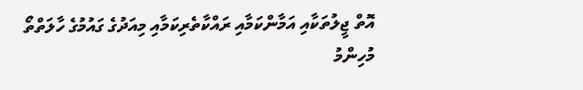އޮތް ޖީލުތަކާއި އަމާންކަމާއި ރައްކާތެރިކަމާއި މިއަދުގެ ގައުމުގެ ހާލަތްތޯ މުހިންމު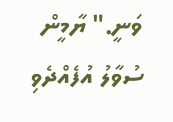ވަނީ." ޔާމީން ސުވާލު އުފެއްދެވި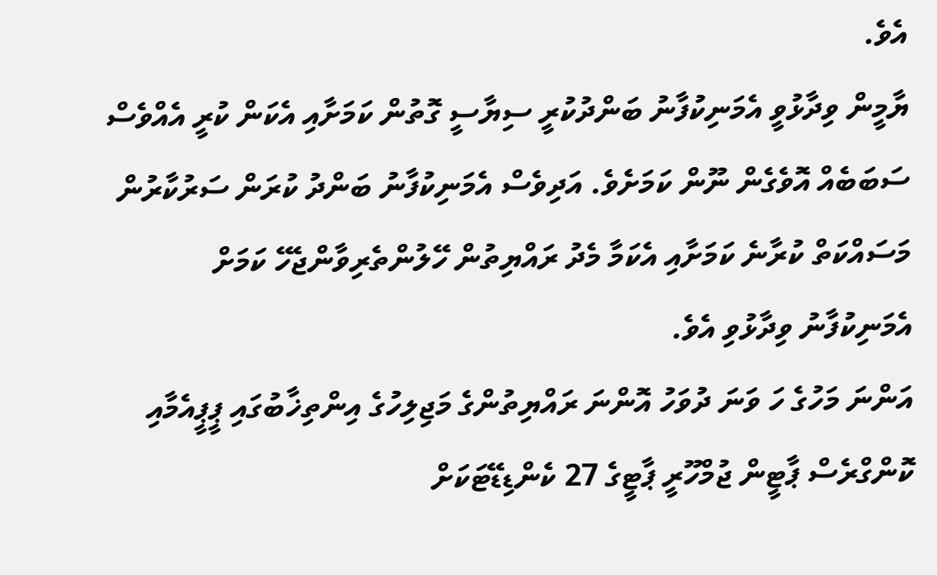އެވެ.
ޔާމީން ވިދާޅުވީ އެމަނިކުފާނު ބަންދުކުރީ ސިޔާސީ ގޮތުން ކަމަށާއި އެކަން ކުރީ އެއްވެސް ސަބަބެއް އޮވެގެން ނޫން ކަމަށެވެ. އަދިވެސް އެމަނިކުފާނު ބަންދު ކުރަން ސަރުކާރުން މަސައްކަތް ކުރާނެ ކަމަށާއި އެކަމާ މެދު ރައްޔިތުން ހޭލުންތެރިވާންޖެހޭ ކަމަށް އެމަނިކުފާނު ވިދާޅުވި އެވެ.
އަންނަ މަހުގެ ހަ ވަނަ ދުވަހު އޮންނަ ރައްޔިތުންގެ މަޖިލިހުގެ އިންތިޚާބުގައި ޕީޕީއެމާއި ކޮންގްރެސް ޕާޓީން ޖުމްހޫރީ ޕާޓީގެ 27 ކެންޑިޑޭޓަކަށް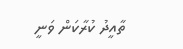ތާއީދު ކުރާކަން ވަނީ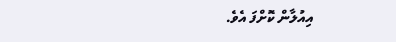އިއުލާން ކޮށްފަ އެވެ.